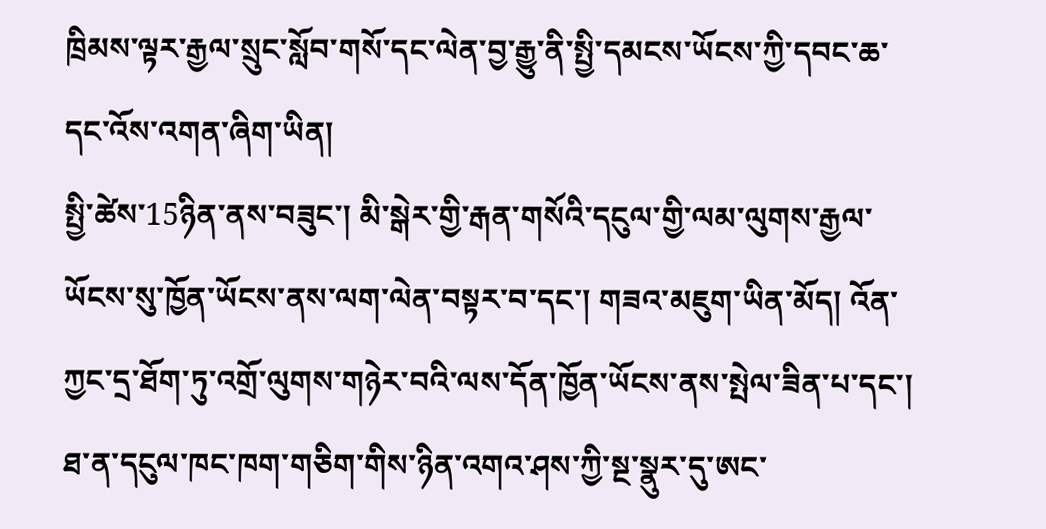ཁྲིམས་ལྟར་རྒྱལ་སྲུང་སློབ་གསོ་དང་ལེན་བྱ་རྒྱུ་ནི་སྤྱི་དམངས་ཡོངས་ཀྱི་དབང་ཆ་དང་འོས་འགན་ཞིག་ཡིན།
སྤྱི་ཚེས་15ཉིན་ནས་བཟུང་། མི་སྒེར་གྱི་རྒན་གསོའི་དངུལ་གྱི་ལམ་ལུགས་རྒྱལ་ཡོངས་སུ་ཁྱོན་ཡོངས་ནས་ལག་ལེན་བསྟར་བ་དང་། གཟའ་མཇུག་ཡིན་མོད། འོན་ཀྱང་དྲ་ཐོག་ཏུ་འགྲོ་ལུགས་གཉེར་བའི་ལས་དོན་ཁྱོན་ཡོངས་ནས་སྤེལ་ཟིན་པ་དང་། ཐ་ན་དངུལ་ཁང་ཁག་གཅིག་གིས་ཉིན་འགའ་ཤས་ཀྱི་སྔ་སྣུར་དུ་ཨང་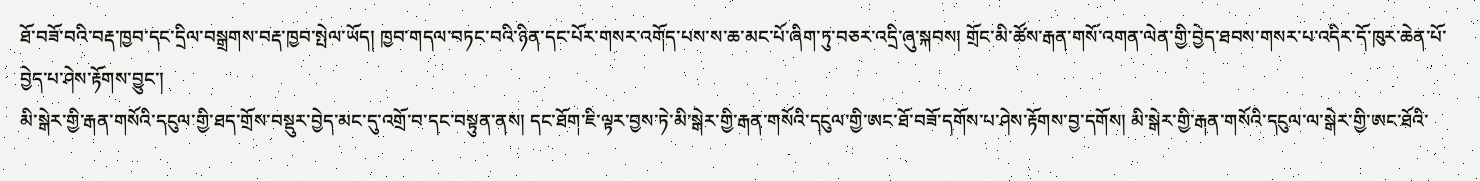ཐོ་བཟོ་བའི་བརྡ་ཁྱབ་དང་དྲིལ་བསྒྲགས་བརྡ་ཁྱབ་སྤེལ་ཡོད། ཁྱབ་གདལ་བཏང་བའི་ཉིན་དང་པོར་གསར་འགོད་པས་ས་ཆ་མང་པོ་ཞིག་ཏུ་བཅར་འདྲི་ཞུ་སྐབས། གྲོང་མི་ཚོས་རྒན་གསོ་འགན་ལེན་གྱི་བྱེད་ཐབས་གསར་པ་འདིར་དོ་ཁུར་ཆེན་པོ་བྱེད་པ་ཤེས་རྟོགས་བྱུང་།
མི་སྒེར་གྱི་རྒན་གསོའི་དངུལ་གྱི་ཐད་གྲོས་བསྡུར་བྱེད་མང་དུ་འགྲོ་བ་དང་བསྟུན་ནས། དང་ཐོག་ཇི་ལྟར་བྱས་ཏེ་མི་སྒེར་གྱི་རྒན་གསོའི་དངུལ་གྱི་ཨང་ཐོ་བཟོ་དགོས་པ་ཤེས་རྟོགས་བྱ་དགོས། མི་སྒེར་གྱི་རྒན་གསོའི་དངུལ་ལ་སྒེར་གྱི་ཨང་ཐོའི་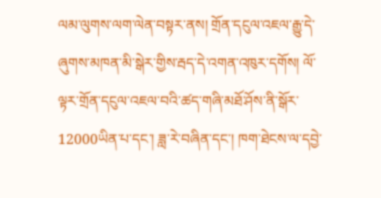ལམ་ལུགས་ལག་ལེན་བསྟར་ནས། གྲོན་དངུལ་འཇལ་རྒྱུ་དེ་ཞུགས་མཁན་མི་སྒེར་གྱིས་རྦད་དེ་འགན་འཁུར་དགོས། ལོ་ལྟར་གྲོན་དངུལ་འཇལ་བའི་ཚད་གཞི་མཐོ་ཤོས་ནི་སྒོར་12000ཡིན་པ་དང་། ཟླ་རེ་བཞིན་དང་། ཁག་ཐེངས་ལ་དབྱེ་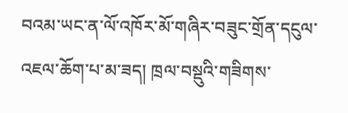བའམ་ཡང་ན་ལོ་འཁོར་མོ་གཞིར་བཟུང་གྲོན་དངུལ་འཇལ་ཆོག་པ་མ་ཟད། ཁྲལ་བསྡུའི་གཟིགས་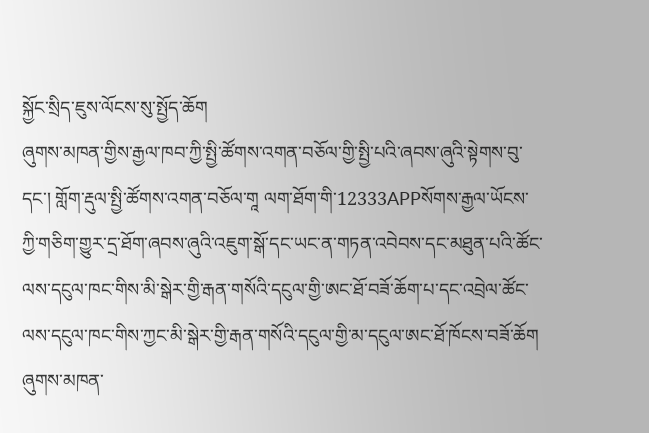སྐྱོང་སྲིད་ཇུས་ལོངས་སུ་སྤྱོད་ཆོག
ཞུགས་མཁན་གྱིས་རྒྱལ་ཁབ་ཀྱི་སྤྱི་ཚོགས་འགན་བཅོལ་གྱི་སྤྱི་པའི་ཞབས་ཞུའི་སྟེགས་བུ་དང་། གློག་རྡུལ་སྤྱི་ཚོགས་འགན་བཅོལ་གཱ ལག་ཐོག་གི་12333APPསོགས་རྒྱལ་ཡོངས་ཀྱི་གཅིག་གྱུར་དྲ་ཐོག་ཞབས་ཞུའི་འཇུག་སྒོ་དང་ཡང་ན་གཏན་འབེབས་དང་མཐུན་པའི་ཚོང་ལས་དངུལ་ཁང་གིས་མི་སྒེར་གྱི་རྒན་གསོའི་དངུལ་གྱི་ཨང་ཐོ་བཟོ་ཆོག་པ་དང་འབྲེལ་ཚོང་ལས་དངུལ་ཁང་གིས་ཀྱང་མི་སྒེར་གྱི་རྒན་གསོའི་དངུལ་གྱི་མ་དངུལ་ཨང་ཐོ་ཁོངས་བཟོ་ཆོག
ཞུགས་མཁན་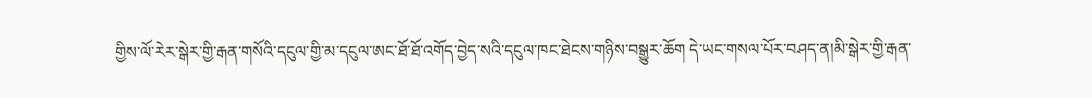གྱིས་ལོ་རེར་སྒེར་གྱི་རྒན་གསོའི་དངུལ་གྱི་མ་དངུལ་ཨང་ཐོ་ཐོ་འགོད་བྱེད་སའི་དངུལ་ཁང་ཐེངས་གཉིས་བསྒྱུར་ཆོག དེ་ཡང་གསལ་པོར་བཤད་ན།མི་སྒེར་གྱི་རྒན་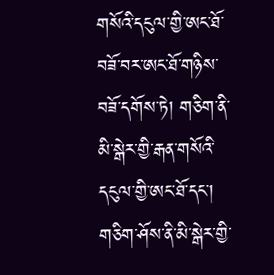གསོའི་དངུལ་གྱི་ཨང་ཐོ་བཟོ་བར་ཨང་ཐོ་གཉིས་བཟོ་དགོས་ཏེ། གཅིག་ནི་མི་སྒེར་གྱི་རྒན་གསོའི་དངུལ་གྱི་ཨང་ཐོ་དང་། གཅིག་ཤོས་ནི་མི་སྒེར་གྱི་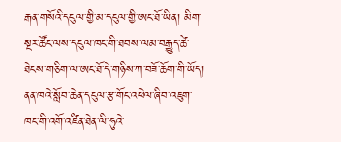རྒན་གསོའི་དངུལ་གྱི་མ་དངུལ་གྱི་ཨང་ཐོ་ཡིན། མིག་སྔར་ཚོང་ལས་དངུལ་ཁང་གི་ཐབས་ལམ་བརྒྱུད་ཚེ་ཐེངས་གཅིག་ལ་ཨང་ཐོ་དེ་གཉིས་ཀ་བཟོ་ཆོག་གི་ཡོད།
ནན་ཁའེ་སློབ་ཆེན་དངུལ་རྩ་གོང་འཕེལ་ཞིབ་འཇུག་ཁང་གི་འགོ་འཛིན་ཐེན་ལི་ཧུའེ་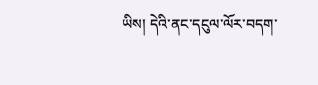ཡིས། དེའི་ནང་དངུལ་ལོར་བདག་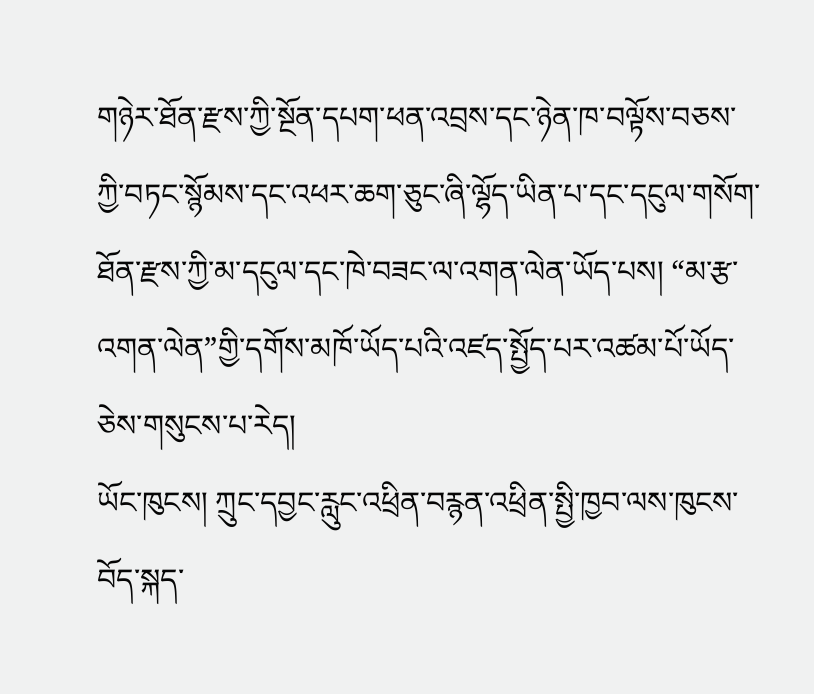གཉེར་ཐོན་རྫས་ཀྱི་སྔོན་དཔག་ཕན་འབྲས་དང་ཉེན་ཁ་བལྟོས་བཅས་ཀྱི་བཏང་སྙོམས་དང་འཕར་ཆག་ཅུང་ཞི་ལྷོད་ཡིན་པ་དང་དངུལ་གསོག་ཐོན་རྫས་ཀྱི་མ་དངུལ་དང་ཁེ་བཟང་ལ་འགན་ལེན་ཡོད་པས། “མ་རྩ་འགན་ལེན”གྱི་དགོས་མཁོ་ཡོད་པའི་འཛད་སྤྱོད་པར་འཚམ་པོ་ཡོད་ཅེས་གསུངས་པ་རེད།
ཡོང་ཁུངས། ཀྲུང་དབྱང་རླུང་འཕྲིན་བརྙན་འཕྲིན་སྤྱི་ཁྱབ་ལས་ཁུངས་བོད་སྐད་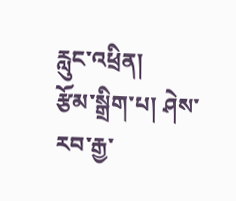རླུང་འཕྲིན།
རྩོམ་སྒྲིག་པ། ཤེས་རབ་རྒྱ་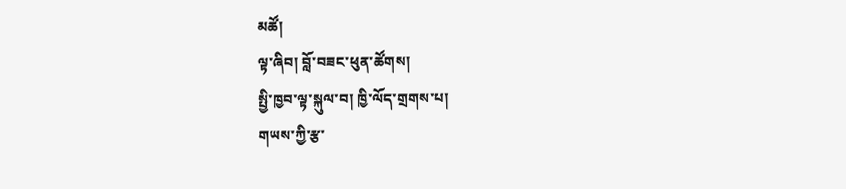མཚོ།
ལྟ་ཞིབ། བློ་བཟང་ཕུན་ཚོགས།
སྤྱི་ཁྱབ་ལྟ་སྐུལ་བ། ཁྱི་ལོད་གྲགས་པ།
གཡས་ཀྱི་རྩ་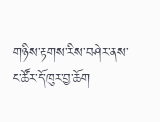གཉིས་རྟགས་རིས་བཤེར་ནས་
ང་ཚོར་དོ་ཁུར་བྱ་ཆོག